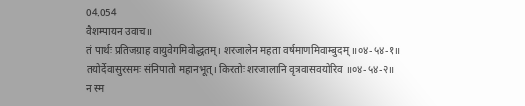04.054
वैशम्पायन उवाच॥
तं पार्थः प्रतिजग्राह वायुवेगमिवोद्धतम्। शरजालेन महता वर्षमाणमिवाम्बुदम् ॥०४-५४-१॥
तयोर्देवासुरसमः संनिपातो महानभूत्। किरतोः शरजालानि वृत्रवासवयोरिव ॥०४-५४-२॥
न स्म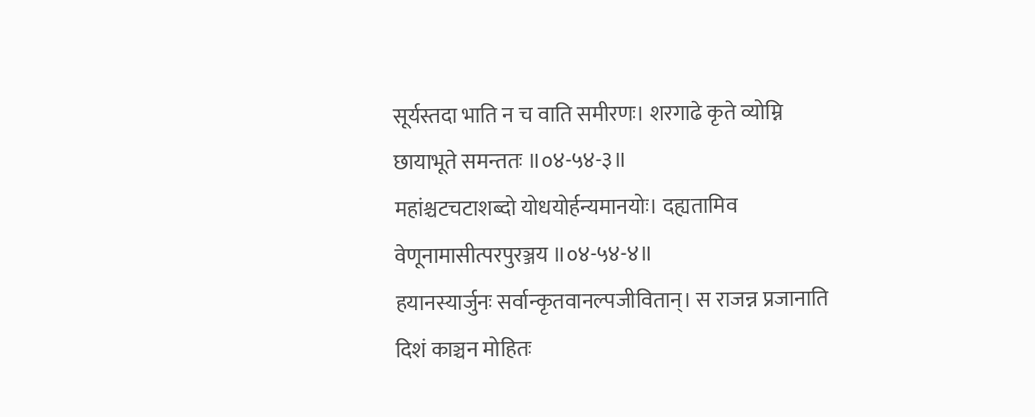सूर्यस्तदा भाति न च वाति समीरणः। शरगाढे कृते व्योम्नि छायाभूते समन्ततः ॥०४-५४-३॥
महांश्चटचटाशब्दो योधयोर्हन्यमानयोः। दह्यतामिव वेणूनामासीत्परपुरञ्जय ॥०४-५४-४॥
हयानस्यार्जुनः सर्वान्कृतवानल्पजीवितान्। स राजन्न प्रजानाति दिशं काञ्चन मोहितः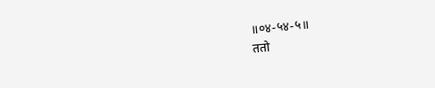॥०४-५४-५॥
ततो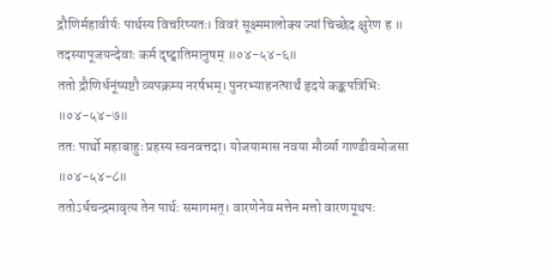द्रौणिर्महावीर्यः पार्थस्य विचरिष्यतः। विवरं सूक्ष्ममालोक्य ज्यां चिच्छेद क्षुरेण ह ॥ तदस्यापूजयन्देवाः कर्म दृष्ट्वातिमानुषम् ॥०४-५४-६॥
ततो द्रौणिर्धनूंष्यष्टौ व्यपक्रम्य नरर्षभम्। पुनरभ्याहनत्पार्थं हृदये कङ्कपत्रिभिः ॥०४-५४-७॥
ततः पार्थो महाबाहुः प्रहस्य स्वनवत्तदा। योजयामास नवया मौर्व्या गाण्डीवमोजसा ॥०४-५४-८॥
ततोऽर्धचन्द्रमावृत्य तेन पार्थः समागमत्। वारणेनेव मत्तेन मत्तो वारणयूथपः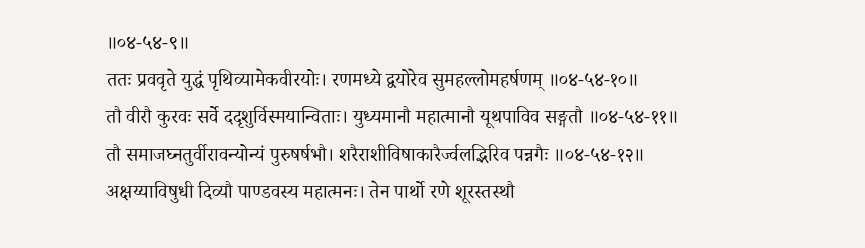॥०४-५४-९॥
ततः प्रववृते युद्धं पृथिव्यामेकवीरयोः। रणमध्ये द्वयोरेव सुमहल्लोमहर्षणम् ॥०४-५४-१०॥
तौ वीरौ कुरवः सर्वे ददृशुर्विस्मयान्विताः। युध्यमानौ महात्मानौ यूथपाविव सङ्गतौ ॥०४-५४-११॥
तौ समाजघ्नतुर्वीरावन्योन्यं पुरुषर्षभौ। शरैराशीविषाकारैर्ज्वलद्भिरिव पन्नगैः ॥०४-५४-१२॥
अक्षय्याविषुधी दिव्यौ पाण्डवस्य महात्मनः। तेन पार्थो रणे शूरस्तस्थौ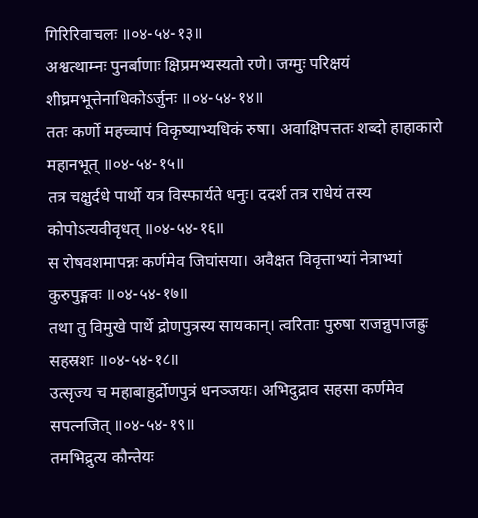गिरिरिवाचलः ॥०४-५४-१३॥
अश्वत्थाम्नः पुनर्बाणाः क्षिप्रमभ्यस्यतो रणे। जग्मुः परिक्षयं शीघ्रमभूत्तेनाधिकोऽर्जुनः ॥०४-५४-१४॥
ततः कर्णो महच्चापं विकृष्याभ्यधिकं रुषा। अवाक्षिपत्ततः शब्दो हाहाकारो महानभूत् ॥०४-५४-१५॥
तत्र चक्षुर्दधे पार्थो यत्र विस्फार्यते धनुः। ददर्श तत्र राधेयं तस्य कोपोऽत्यवीवृधत् ॥०४-५४-१६॥
स रोषवशमापन्नः कर्णमेव जिघांसया। अवैक्षत विवृत्ताभ्यां नेत्राभ्यां कुरुपुङ्गवः ॥०४-५४-१७॥
तथा तु विमुखे पार्थे द्रोणपुत्रस्य सायकान्। त्वरिताः पुरुषा राजन्नुपाजह्रुः सहस्रशः ॥०४-५४-१८॥
उत्सृज्य च महाबाहुर्द्रोणपुत्रं धनञ्जयः। अभिदुद्राव सहसा कर्णमेव सपत्नजित् ॥०४-५४-१९॥
तमभिद्रुत्य कौन्तेयः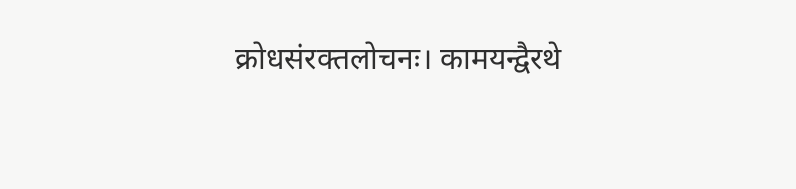क्रोधसंरक्तलोचनः। कामयन्द्वैरथे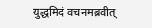युद्धमिदं वचनमब्रवीत्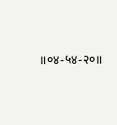॥०४-५४-२०॥